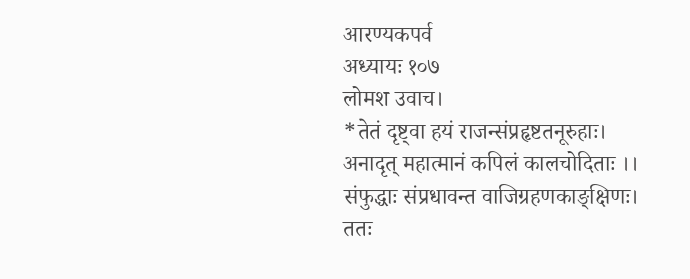आरण्यकपर्व
अध्यायः १०७
लोमश उवाच।
*तेतं दृष्ट्वा हयं राजन्संप्रहृष्टतनूरुहाः।
अनादृत् महात्मानं कपिलं कालचोदिताः ।।
संफुद्धाः संप्रधावन्त वाजिग्रहणकाङ्क्षिणः।
ततः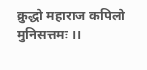क्रुद्धो महाराज कपिलो मुनिसत्तमः ।।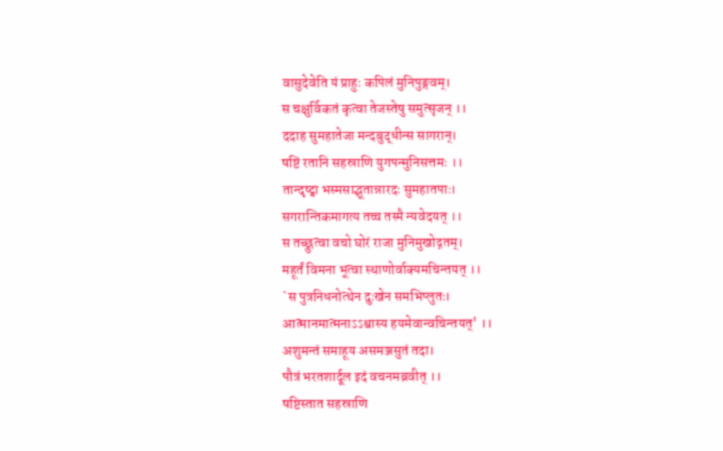वासुदेवेति यं प्राहुः कपिलं मुनिपुङ्गवम्।
स चक्षुर्विकतं कृत्वा तेजस्तेषु समुत्सृजन् ।।
ददाह सुमहातेजा मन्दबुद्धीन्स सागरान्।
षष्टिं रतानि सहस्राणि युगपन्मुनिसत्तमः ।।
तान्दृष्ट्वा भस्मसाद्भूतान्नारदः सुमहातपाः।
सगरान्तिकमागत्य तच्च तस्मै न्यवेदयत् ।।
स तच्छ्रुत्वा वचो घोरं राजा मुनिमुखोद्गतम्।
महूर्तं विमना भूत्वा स्थाणोर्वाक्यमचिन्तयत् ।।
`स पुत्रनिधनोत्थेन दुःखेन समभिप्लुतः।
आत्मानमात्मनाऽऽश्वास्य हयमेवान्वचिन्तयत्' ।।
अशुमन्तं समाहूय असमञ्जसुतं तदा।
पौत्रं भरतशार्दूल इदं वचनमब्रवीत् ।।
षष्टिस्तात सहस्राणि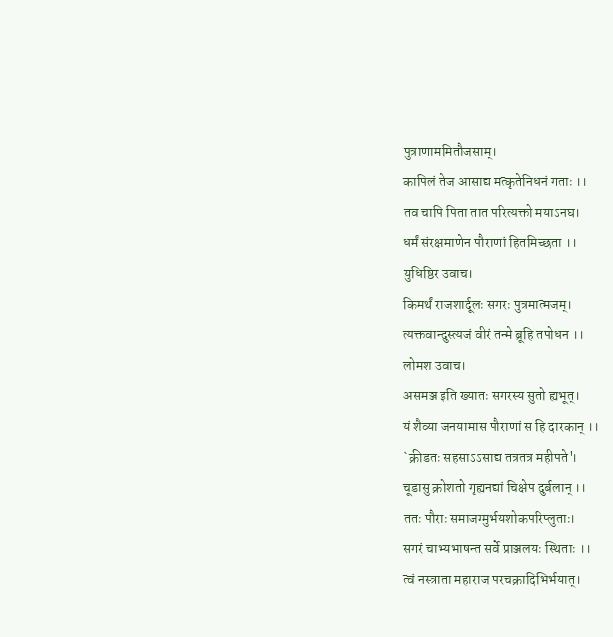पुत्राणाममितौजसाम्।
कापिलं तेज आसाद्य मत्कृतेनिधनं गताः ।।
तव चापि पिता तात परित्यक्तो मयाऽनघ।
धर्मं संरक्षमाणेन पौराणां हितमिच्छता ।।
युधिष्ठिर उवाच।
किमर्थं राजशार्दूलः सगरः पुत्रमात्मजम्।
त्यक्तवान्दुस्त्यजं वीरं तन्मे ब्रूहि तपोधन ।।
लोमश उवाच।
असमञ्ज इति ख्यातः सगरस्य सुतो ह्यभूत्।
यं शैव्या जनयामास पौराणां स हि दारकान् ।।
`क्रीडतः सहसाऽऽसाद्य तत्रतत्र महीपते'।
चूडासु क्रोशतो गृह्यनद्यां चिक्षेप दुर्बलान् ।।
ततः पौराः समाजग्मुर्भयशोकपरिप्लुताः।
सगरं चाभ्यभाषन्त सर्वे प्राञ्जलयः स्थिताः ।।
त्वं नस्त्राता महाराज परचक्रादिभिर्भयात्।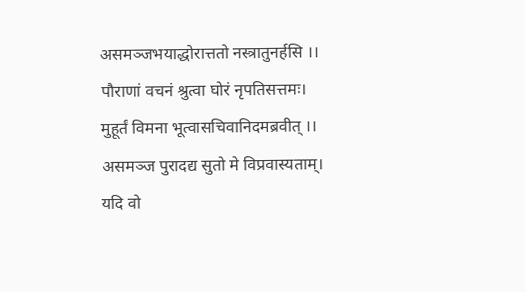असमञ्जभयाद्धोरात्ततो नस्त्रातुनर्हसि ।।
पौराणां वचनं श्रुत्वा घोरं नृपतिसत्तमः।
मुहूर्तं विमना भूत्वासचिवानिदमब्रवीत् ।।
असमञ्ज पुरादद्य सुतो मे विप्रवास्यताम्।
यदि वो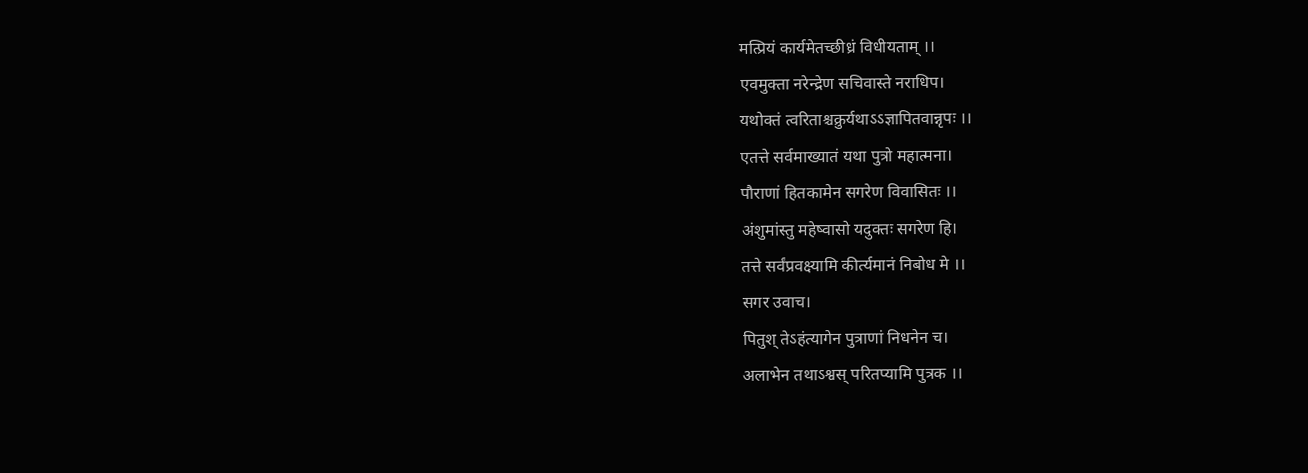मत्प्रियं कार्यमेतच्छीध्रं विधीयताम् ।।
एवमुक्ता नरेन्द्रेण सचिवास्ते नराधिप।
यथोक्तं त्वरिताश्चक्रुर्यथाऽऽज्ञापितवान्नृपः ।।
एतत्ते सर्वमाख्यातं यथा पुत्रो महात्मना।
पौराणां हितकामेन सगरेण विवासितः ।।
अंशुमांस्तु महेष्वासो यदुक्तः सगरेण हि।
तत्ते सर्वंप्रवक्ष्यामि कीर्त्यमानं निबोध मे ।।
सगर उवाच।
पितुश् तेऽहंत्यागेन पुत्राणां निधनेन च।
अलाभेन तथाऽश्वस् परितप्यामि पुत्रक ।।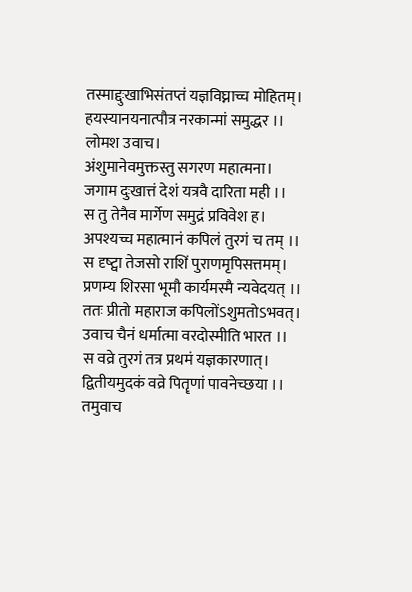तस्माद्दुःखाभिसंतप्तं यज्ञविघ्नाच्च मोहितम्।
हयस्यानयनात्पौत्र नरकान्मां समुद्धर ।।
लोमश उवाच।
अंशुमानेवमुक्तस्तु सगरण महात्मना।
जगाम दुःखात्तं देशं यत्रवै दारिता मही ।।
स तु तेनैव मार्गेण समुद्रं प्रविवेश ह।
अपश्यच्च महात्मानं कपिलं तुरगं च तम् ।।
स दृष्ट्वा तेजसो राशिं पुराणमृपिसत्तमम्।
प्रणम्य शिरसा भूमौ कार्यमस्मै न्यवेदयत् ।।
ततः प्रीतो महाराज कपिलोंऽशुमतोऽभवत्।
उवाच चैनं धर्मात्मा वरदोस्मीति भारत ।।
स वव्रे तुरगं तत्र प्रथमं यज्ञकारणात्।
द्वितीयमुदकं वव्रे पितॄणां पावनेच्छया ।।
तमुवाच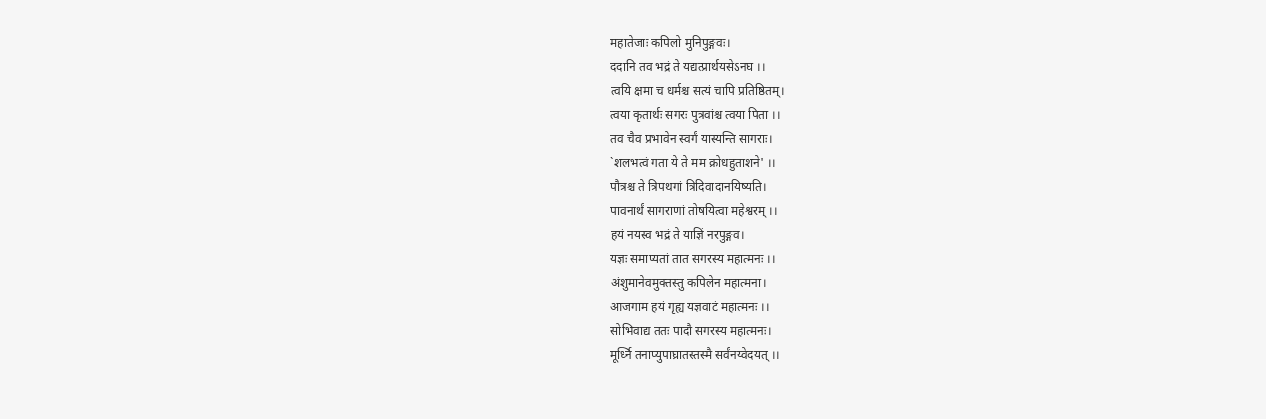महातेजाः कपिलो मुनिपुङ्गवः।
ददानि तव भद्रं ते यद्यत्प्रार्थयसेऽनघ ।।
त्वयि क्षमा च धर्मश्च सत्यं चापि प्रतिष्ठितम्।
त्वया कृतार्थः सगरः पुत्रवांश्च त्वया पिता ।।
तव चैव प्रभावेन स्वर्गं यास्यन्ति सागराः।
`शलभत्वं गता ये ते मम क्रोधहुताशने' ।।
पौत्रश्च ते त्रिपथगां त्रिदिवादानयिष्यति।
पावनार्थं सागराणां तोषयित्वा महेश्वरम् ।।
हयं नयस्व भद्रं ते याज्ञिं नरपुङ्गव।
यज्ञः समाप्यतां तात सगरस्य महात्मनः ।।
अंशुमानेवमुक्तस्तु कपिलेन महात्मना।
आजगाम हयं गृह्य यज्ञवाटं महात्मनः ।।
सोभिवाद्य ततः पादौ सगरस्य महात्मनः।
मूर्ध्नि तनाप्युपाघ्रातस्तस्मै सर्वंनय्वेदयत् ।।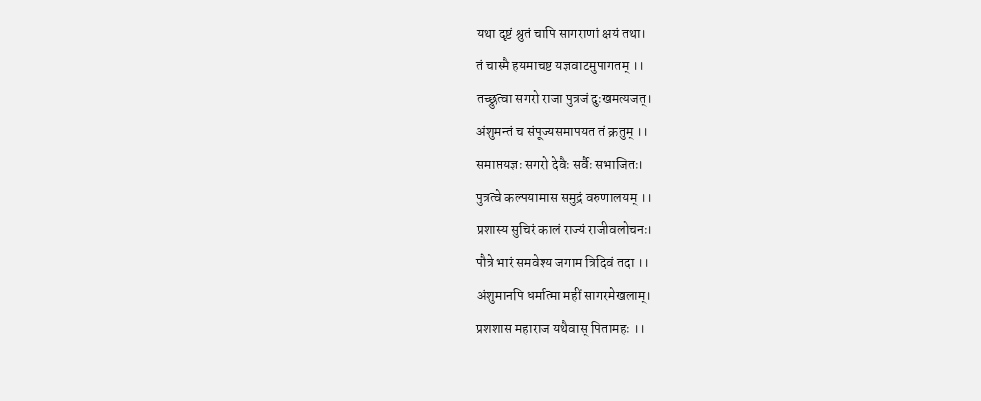यथा दृष्टं श्रुतं चापि सागराणां क्षयं तथा।
तं चास्मै हयमाचष्ट यज्ञवाटमुपागतम् ।।
तच्छ्रुत्वा सगरो राजा पुत्रजं दुःखमत्यजत्।
अंशुमन्तं च संपूज्यसमापयत तं क्रतुम् ।।
समाप्तयज्ञः सगरो देवैः सर्वैः सभाजितः।
पुत्रत्वे कल्पयामास समुद्रं वरुणालयम् ।।
प्रशास्य सुचिरं कालं राज्यं राजीवलोचनः।
पौत्रे भारं समवेश्य जगाम त्रिदिवं तदा ।।
अंशुमानपि धर्मात्मा महीं सागरमेखलाम्।
प्रशशास महाराज यथैवास् पितामहः ।।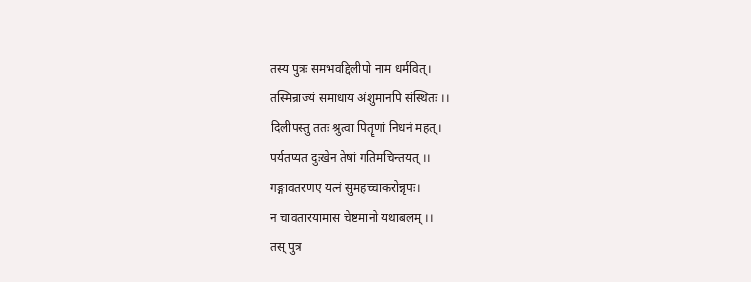तस्य पुत्रः समभवद्दिलीपो नाम धर्मवित्।
तस्मिन्राज्यं समाधाय अंशुमानपि संस्थितः ।।
दिलीपस्तु ततः श्रुत्वा पितॄणां निधनं महत्।
पर्यतप्यत दुःखेन तेषां गतिमचिन्तयत् ।।
गङ्गावतरणए यत्नं सुमहच्चाकरोन्नृपः।
न चावतारयामास चेष्टमानो यथाबलम् ।।
तस् पुत्र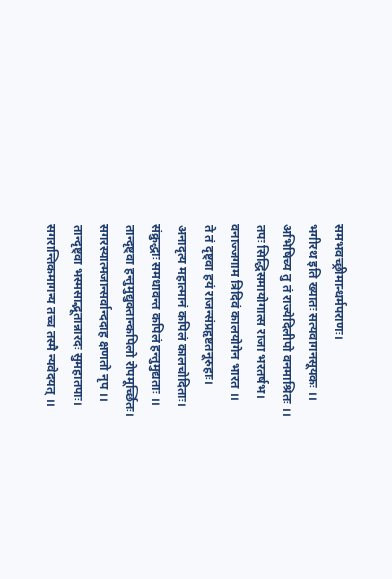समभवच्छ्रीमान्धर्मपराणः।
भगीरथ इति ख्यातः सत्यवागनसूयकः ।।
अभिषिच्य तु तं राज्येदिलीपो वनमाश्रितः ।।
तपः सिद्धिसमायोगात्स राजा भरतर्षभ।
वनाज्जगाम त्रिदिवं कालयोगेन भारत ।।
ते तं दृष्ट्वा हयं राजन्संप्रहृष्टतनूरुहाः।
अनादृत्य महात्मानं कपिलं कालचोदिताः।
संक्रुद्धाः समधावन्त कपिलं हन्तुमुद्यताः ।।
तान्दृष्ट्वा हन्तुमुद्युक्तान्कपिलो रोपमूर्च्छितः।
सगरस्यात्मजान्सर्वान्ददाह क्षणतो नृप ।।
तान्दृष्ट्वा भस्मसाद्भूतान्नारदः सुमहातपाः।
सगरान्तिकमागन्य तच्च तस्मै न्यवेदयत् ।।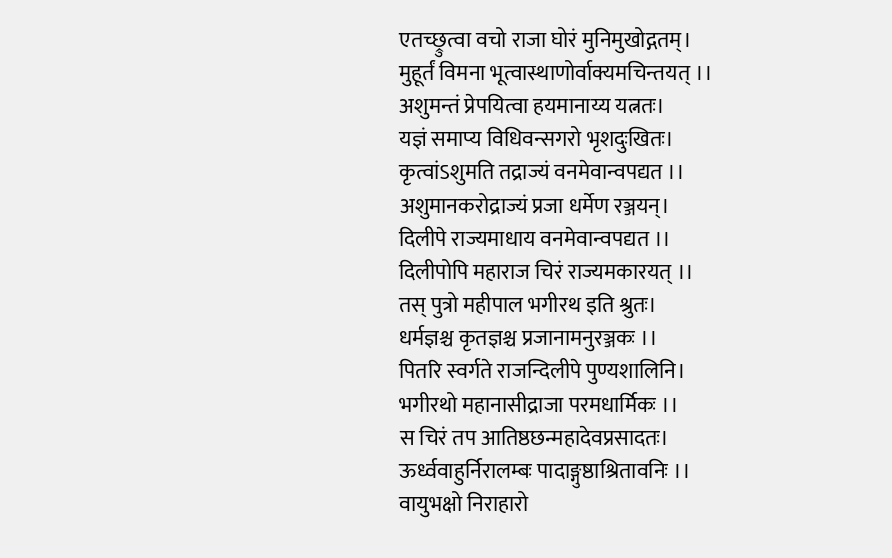एतच्छ्रुत्वा वचो राजा घोरं मुनिमुखोद्गतम्।
मुहूर्तं विमना भूत्वास्थाणोर्वाक्यमचिन्तयत् ।।
अशुमन्तं प्रेपयित्वा हयमानाय्य यत्नतः।
यज्ञं समाप्य विधिवन्सगरो भृशदुःखितः।
कृत्वांऽशुमति तद्राज्यं वनमेवान्वपद्यत ।।
अशुमानकरोद्राज्यं प्रजा धर्मेण रञ्जयन्।
दिलीपे राज्यमाधाय वनमेवान्वपद्यत ।।
दिलीपोपि महाराज चिरं राज्यमकारयत् ।।
तस् पुत्रो महीपाल भगीरथ इति श्रुतः।
धर्मज्ञश्च कृतज्ञश्च प्रजानामनुरञ्जकः ।।
पितरि स्वर्गते राजन्दिलीपे पुण्यशालिनि।
भगीरथो महानासीद्राजा परमधार्मिकः ।।
स चिरं तप आतिष्ठछन्महादेवप्रसादतः।
ऊर्ध्ववाहुर्निरालम्बः पादाङ्गुष्ठाश्रितावनिः ।।
वायुभक्षो निराहारो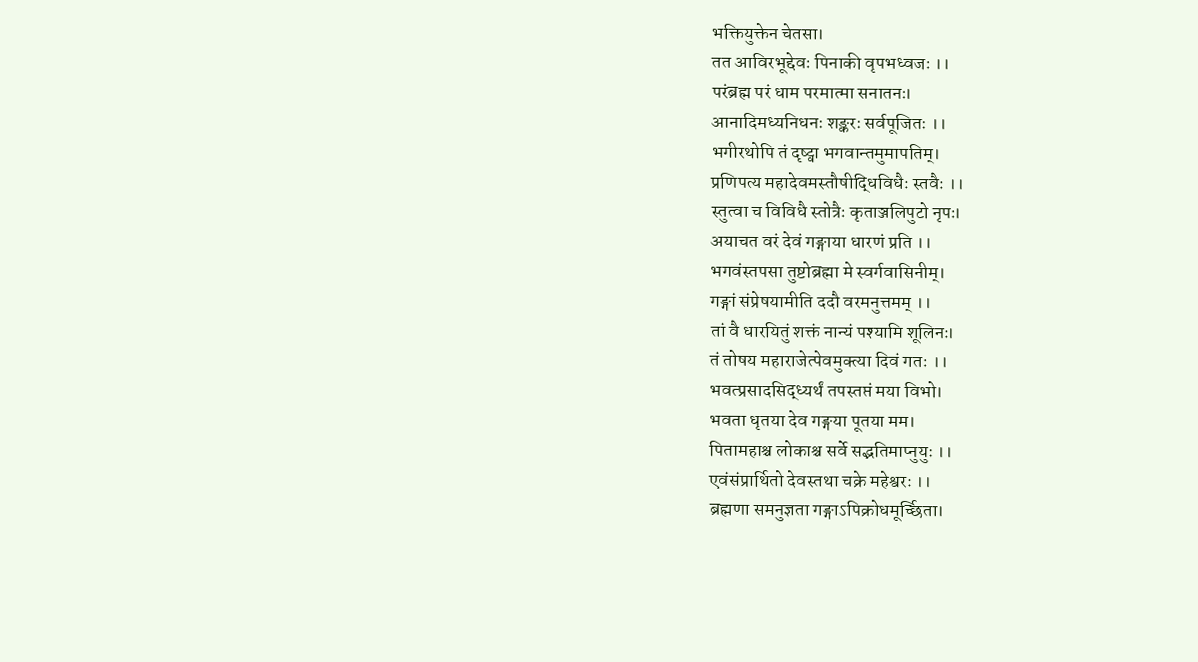भक्तियुक्तेन चेतसा।
तत आविरभूद्देवः पिनाकी वृपभध्वजः ।।
परंब्रह्म परं धाम परमात्मा सनातनः।
आनादिमध्यनिधनः शङ्करः सर्वपूजितः ।।
भगीरथोपि तं दृष्ट्वा भगवान्तमुमापतिम्।
प्रणिपत्य महादेवमस्तौषीद्धिविधैः स्तवैः ।।
स्तुत्वा च विविधै स्तोत्रैः कृताञ्जलिपुटो नृपः।
अयाचत वरं देवं गङ्गाया धारणं प्रति ।।
भगवंस्तपसा तुष्टोब्रह्मा मे स्वर्गवासिनीम्।
गङ्गां संप्रेषयामीति ददौ वरमनुत्तमम् ।।
तां वै धारयितुं शक्तं नान्यं पश्यामि शूलिनः।
तं तोषय महाराजेत्पेवमुक्त्या दिवं गतः ।।
भवत्प्रसादसिद्ध्यर्थं तपस्तप्तं मया विभो।
भवता धृतया देव गङ्गया पूतया मम।
पितामहाश्च लोकाश्च सर्वे सद्भतिमाप्नुयुः ।।
एवंसंप्रार्थितो देवस्तथा चक्रे महेश्वरः ।।
ब्रह्मणा समनुज्ञता गङ्गाऽपिक्रोधमूर्च्छिता।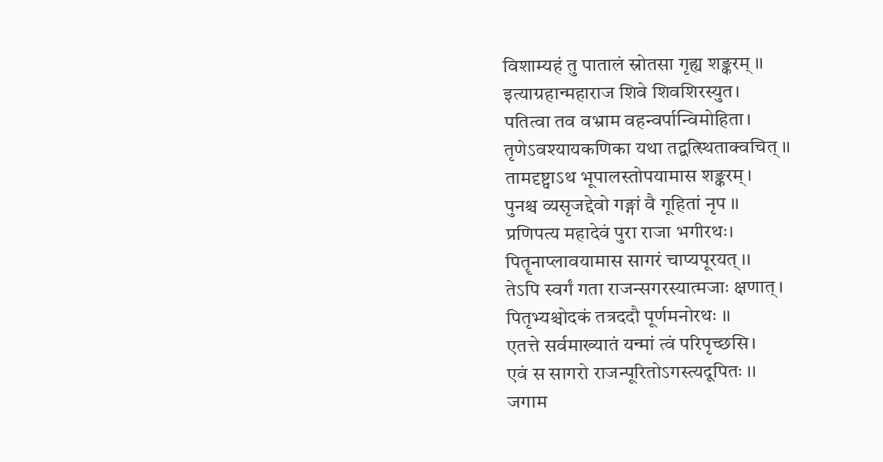विशाम्यहं तु पातालं स्रोतसा गृह्य शङ्करम् ।।
इत्याग्रहान्महाराज शिवे शिवशिरस्युत।
पतित्वा तव वभ्राम वहन्वर्पान्विमोहिता।
तृणेऽवश्यायकणिका यथा तद्वत्स्थिताक्वचित् ।।
तामदृष्ट्वाऽथ भूपालस्तोपयामास शङ्करम्।
पुनश्च व्यसृजद्देवो गङ्गां वै गूहितां नृप ।।
प्रणिपत्य महादेवं पुरा राजा भगीरथः।
पितॄनाप्लावयामास सागरं चाप्यपूरयत् ।।
तेऽपि स्वर्गं गता राजन्सगरस्यात्मजाः क्षणात्।
पितृभ्यश्चोदकं तत्रददौ पूर्णमनोरथः ।।
एतत्ते सर्वमाख्यातं यन्मां त्वं परिपृच्छसि।
एवं स सागरो राजन्पूरितोऽगस्त्यदूपितः ।।
जगाम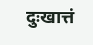दुःखात्तं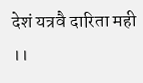देशं यत्रवै दारिता मही ।।